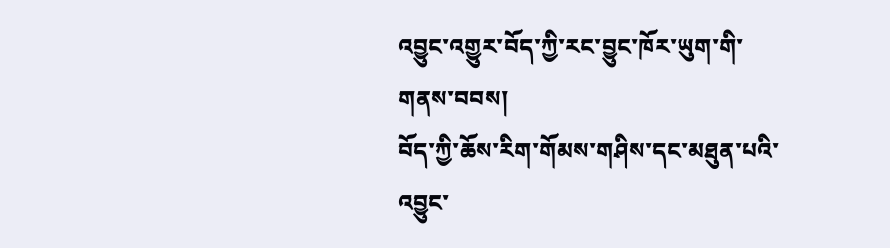འབྱུང་འགྱུར་བོད་ཀྱི་རང་བྱུང་ཁོར་ཡུག་གི་གནས་བབས།
བོད་ཀྱི་ཆོས་རིག་གོམས་གཤིས་དང་མཐུན་པའི་འབྱུང་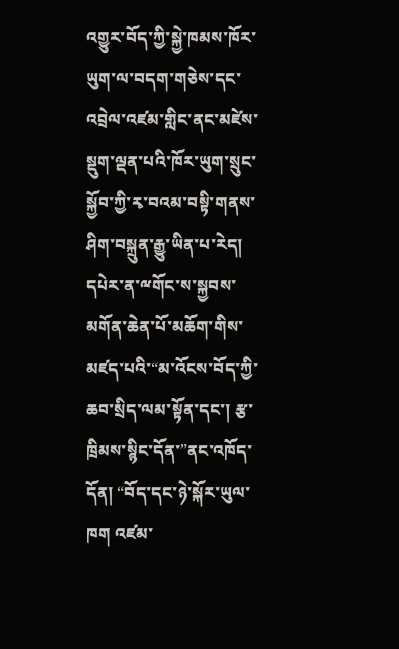འགྱུར་བོད་ཀྱི་སྐྱེ་ཁམས་ཁོར་ཡུག་ལ་བདག་གཅེས་དང་འབྲེལ་འཛམ་གླིང་ནང་མཛེས་སྡུག་ལྡན་པའི་ཁོར་ཡུག་སྲུང་སྐྱོབ་ཀྱི་རྭ་བའམ་བསྟི་གནས་ཤིག་བསྐྲུན་རྒྱུ་ཡིན་པ་རེད། དཔེར་ན་ྋགོང་ས་སྐྱབས་མགོན་ཆེན་པོ་མཆོག་གིས་མཛད་པའི་“མ་འོངས་བོད་ཀྱི་ཆབ་སྲིད་ལམ་སྟོན་དང་། རྩ་ཁྲིམས་སྙིང་དོན་”ནང་འཁོད་དོན། “བོད་དང་ཉེ་སྐོར་ཡུལ་ཁག འཛམ་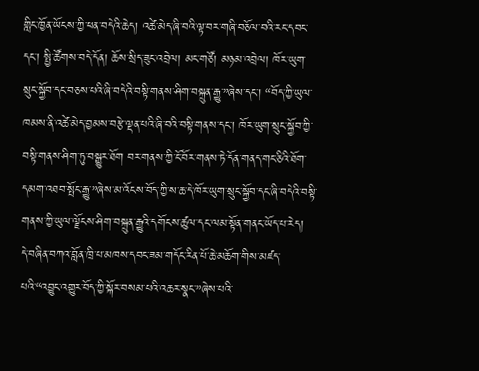གླིང་ཁྱོན་ཡོངས་ཀྱི་ཕན་བདེའི་ཆེད། འཚེ་མེད་ཞི་བའི་ལྟ་བར་གཞི་བཅོལ་བའི་རང་དབང་དང་། སྤྱི་ཚོགས་བདེ་དོན། ཆོས་སྲིད་ཟུང་འབྲེལ། མང་གཙོ། མཉམ་འབྲེལ། ཁོར་ཡུག་སྲུང་སྐྱོབ་དང་བཅས་པའི་ཞི་བདེའི་བསྟི་གནས་ཤིག་བསྐྲུན་རྒྱུ་”ཞེས་དང་། “བོད་ཀྱི་ཡུལ་ཁམས་ནི་འཚེ་མེད་བྱམས་བརྩེ་ལྡན་པའི་ཞི་བའི་བསྟི་གནས་དང་། ཁོར་ཡུག་སྲུང་སྐྱོབ་ཀྱི་བསྟི་གནས་ཤིག་ཏུ་བསྒྱུར་ཐོག བར་གནས་ཀྱི་ངོ་བོར་གནས་ཏེ་དོན་གནད་གང་ཅིའི་ཐོག་དམག་འཐབ་སྤོང་རྒྱུ་”ཞེས་མ་འོངས་བོད་ཀྱི་ས་ཆ་དེ་ཁོར་ཡུག་སྲུང་སྐྱོབ་དང་ཞི་བདེའི་བསྟི་གནས་ཀྱི་ཡུལ་ལྗོངས་ཤིག་བསྐྲུན་རྒྱུའི་དགོངས་ཚུལ་དང་ལམ་སྟོན་གནང་ཡོད་པ་རེད།
དེ་བཞིན་བཀའ་བློན་ཁྲི་པ་མཁས་དབང་ཟམ་གདོང་རིན་པོ་ཆེ་མཆོག་གིས་མཛད་པའི་“འབྱུང་འགྱུར་བོད་ཀྱི་སྐོར་བསམ་པའི་འཆར་སྣང་”ཞེས་པའི་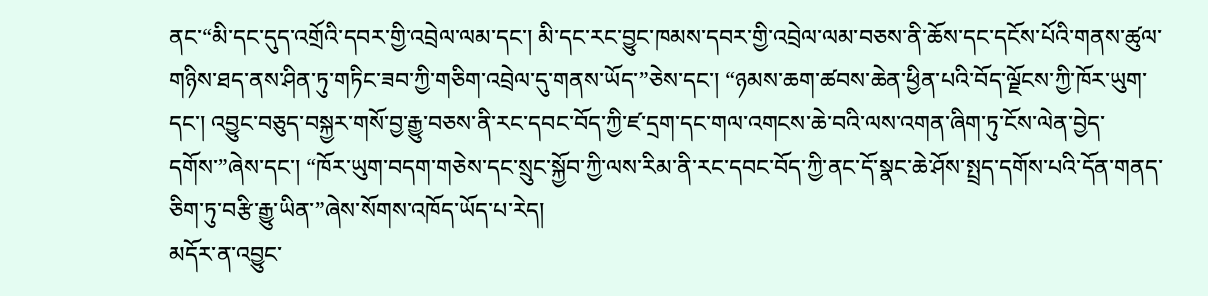ནང་“མི་དང་དུད་འགྲོའི་དབར་གྱི་འབྲེལ་ལམ་དང་། མི་དང་རང་བྱུང་ཁམས་དབར་གྱི་འབྲེལ་ལམ་བཅས་ནི་ཆོས་དང་དངོས་པོའི་གནས་ཚུལ་གཉིས་ཐད་ནས་ཤིན་ཏུ་གཏིང་ཟབ་ཀྱི་གཅིག་འབྲེལ་དུ་གནས་ཡོད་”ཅེས་དང་། “ཉམས་ཆག་ཚབས་ཆེན་ཕྱིན་པའི་བོད་ལྗོངས་ཀྱི་ཁོར་ཡུག་དང་། འབྱུང་བཅུད་བསྐྱར་གསོ་བྱ་རྒྱུ་བཅས་ནི་རང་དབང་བོད་ཀྱི་ཛ་དྲག་དང་གལ་འགངས་ཆེ་བའི་ལས་འགན་ཞིག་ཏུ་ངོས་ལེན་བྱེད་དགོས་”ཞེས་དང་། “ཁོར་ཡུག་བདག་གཅེས་དང་སྲུང་སྐྱོབ་ཀྱི་ལས་རིམ་ནི་རང་དབང་བོད་ཀྱི་ནང་དོ་སྣང་ཆེ་ཤོས་སྤྲད་དགོས་པའི་དོན་གནད་ཅིག་ཏུ་བརྩི་རྒྱུ་ཡིན་”ཞེས་སོགས་འཁོད་ཡོད་པ་རེད།
མདོར་ན་འབྱུང་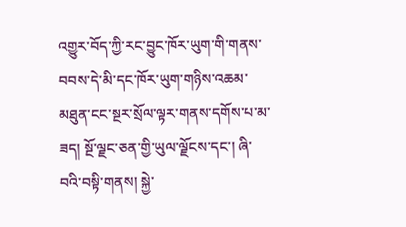འགྱུར་བོད་ཀྱི་རང་བྱུང་ཁོར་ཡུག་གི་གནས་བབས་དེ་མི་དང་ཁོར་ཡུག་གཉིས་འཆམ་མཐུན་ངང་སྔར་སྲོལ་ལྟར་གནས་དགོས་པ་མ་ཟད། སྔོ་ལྗང་ཅན་གྱི་ཡུལ་ལྗོངས་དང་། ཞི་བའི་བསྟི་གནས། སྐྱེ་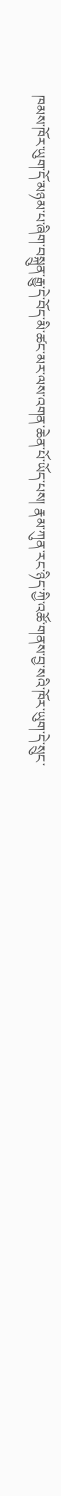ཁམས་ཁོར་ཡུག་དོ་མཉམ་པ་ཞིག་བསྐྲུན་རྒྱུ་དེ་བོད་མི་ཚང་མར་ལས་འགན་ཆེན་པོ་ཡོད་པས། རྣམ་ཀུན་རང་ཉིད་ཀྱི་འཚོ་གནས་བྱ་སའི་ཁོར་ཡུག་དེ་སྲུང་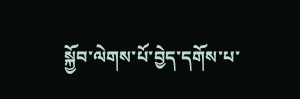སྐྱོབ་ལེགས་པོ་བྱེད་དགོས་པ་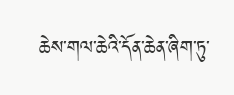ཆེས་གལ་ཆེའི་དོན་ཆེན་ཞིག་ཏུ་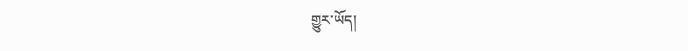གྱུར་ཡོད།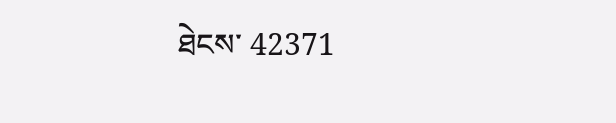ཐེངས་ 42371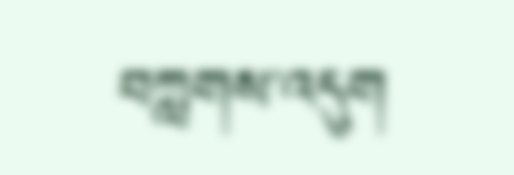བཀླགས་འདུག